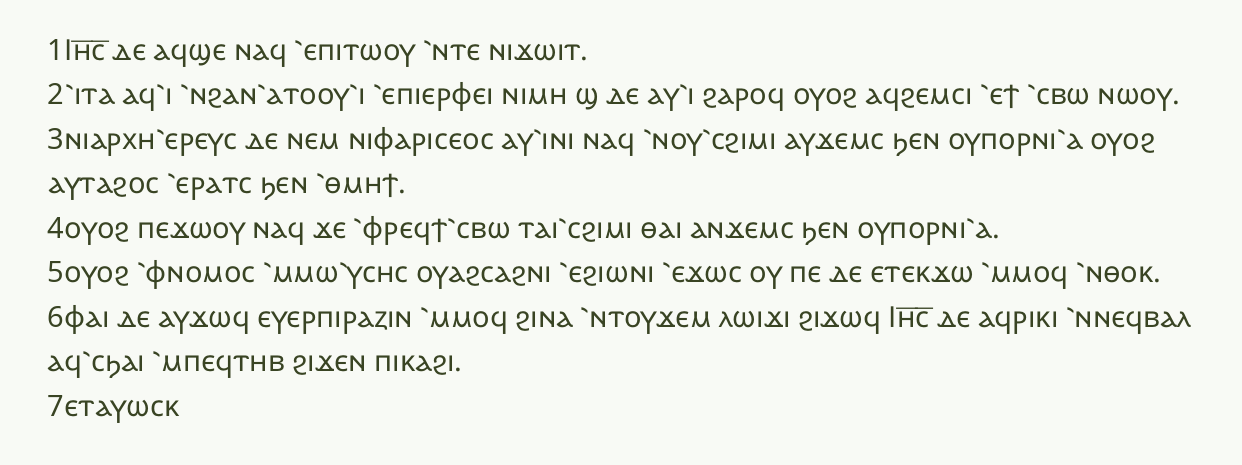1Ⲓⲏ̅ⲥ̅ ⲇⲉ ⲁϥϣⲉ ⲛⲁϥ ⳿ⲉⲡⲓⲧⲱⲟⲩ ⳿ⲛⲧⲉ ⲛⲓϫⲱⲓⲧ.
2⳿ⲓⲧⲁ ⲁϥ⳿ⲓ ⳿ⲛϩⲁⲛ⳿ⲁⲧⲟⲟⲩ⳿ⲓ ⳿ⲉⲡⲓⲉⲣⲫⲉⲓ ⲛⲓⲙⲏ ϣ ⲇⲉ ⲁⲩ⳿ⲓ ϩⲁⲣⲟϥ ⲟⲩⲟϩ ⲁϥϩⲉⲙⲥⲓ ⳿ⲉϯ ⳿ⲥⲃⲱ ⲛⲱⲟⲩ.
3ⲛⲓⲁⲣⲭⲏ⳿ⲉⲣⲉⲩⲥ ⲇⲉ ⲛⲉⲙ ⲛⲓⲫⲁⲣⲓⲥⲉⲟⲥ ⲁⲩ⳿ⲓⲛⲓ ⲛⲁϥ ⳿ⲛⲟⲩ⳿ⲥϩⲓⲙⲓ ⲁⲩϫⲉⲙⲥ ϧⲉⲛ ⲟⲩⲡⲟⲣⲛⲓ⳿ⲁ ⲟⲩⲟϩ ⲁⲩⲧⲁϩⲟⲥ ⳿ⲉⲣⲁⲧⲥ ϧⲉⲛ ⳿ⲑⲙⲏϯ.
4ⲟⲩⲟϩ ⲡⲉϫⲱⲟⲩ ⲛⲁϥ ϫⲉ ⳿ⲫⲣⲉϥϯ⳿ⲥⲃⲱ ⲧⲁⲓ⳿ⲥϩⲓⲙⲓ ⲑⲁⲓ ⲁⲛϫⲉⲙⲥ ϧⲉⲛ ⲟⲩⲡⲟⲣⲛⲓ⳿ⲁ.
5ⲟⲩⲟϩ ⳿ⲫⲛⲟⲙⲟⲥ ⳿ⲙⲙⲱ⳿ⲩⲥⲏⲥ ⲟⲩⲁϩⲥⲁϩⲛⲓ ⳿ⲉϩⲓⲱⲛⲓ ⳿ⲉϫⲱⲥ ⲟⲩ ⲡⲉ ⲇⲉ ⲉⲧⲉⲕϫⲱ ⳿ⲙⲙⲟϥ ⳿ⲛⲑⲟⲕ.
6ⲫⲁⲓ ⲇⲉ ⲁⲩϫⲱϥ ⲉⲩⲉⲣⲡⲓⲣⲁⲍⲓⲛ ⳿ⲙⲙⲟϥ ϩⲓⲛⲁ ⳿ⲛⲧⲟⲩϫⲉⲙ ⲗⲱⲓϫⲓ ϩⲓϫⲱϥ Ⲓⲏ̅ⲥ̅ ⲇⲉ ⲁϥⲣⲓⲕⲓ ⳿ⲛⲛⲉϥⲃⲁⲗ ⲁϥ⳿ⲥϧⲁⲓ ⳿ⲙⲡⲉϥⲧⲏⲃ ϩⲓϫⲉⲛ ⲡⲓⲕⲁϩⲓ.
7ⲉⲧⲁⲩⲱⲥⲕ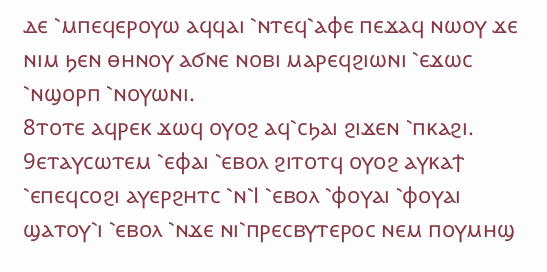ⲇⲉ ⳿ⲙⲡⲉϥⲉⲣⲟⲩⲱ ⲁϥϥⲁⲓ ⳿ⲛⲧⲉϥ⳿ⲁⲫⲉ ⲡⲉϫⲁϥ ⲛⲱⲟⲩ ϫⲉ ⲛⲓⲙ ϧⲉⲛ ⲑⲏⲛⲟⲩ ⲁϭⲛⲉ ⲛⲟⲃⲓ ⲙⲁⲣⲉϥϩⲓⲱⲛⲓ ⳿ⲉϫⲱⲥ ⳿ⲛϣⲟⲣⲡ ⳿ⲛⲟⲩⲱⲛⲓ.
8ⲧⲟⲧⲉ ⲁϥⲣⲉⲕ ϫⲱϥ ⲟⲩⲟϩ ⲁϥ⳿ⲥϧⲁⲓ ϩⲓϫⲉⲛ ⳿ⲡⲕⲁϩⲓ.
9ⲉⲧⲁⲩⲥⲱⲧⲉⲙ ⳿ⲉⲫⲁⲓ ⳿ⲉⲃⲟⲗ ϩⲓⲧⲟⲧϥ ⲟⲩⲟϩ ⲁⲩⲕⲁϯ ⳿ⲉⲡⲉϥⲥⲟϩⲓ ⲁⲩⲉⲣϩⲏⲧⲥ ⳿ⲛ⳿Ⲓ ⳿ⲉⲃⲟⲗ ⳿ⲫⲟⲩⲁⲓ ⳿ⲫⲟⲩⲁⲓ ϣⲁⲧⲟⲩ⳿ⲓ ⳿ⲉⲃⲟⲗ ⳿ⲛϫⲉ ⲛⲓ⳿ⲡⲣⲉⲥⲃⲩⲧⲉⲣⲟⲥ ⲛⲉⲙ ⲡⲟⲩⲙⲏϣ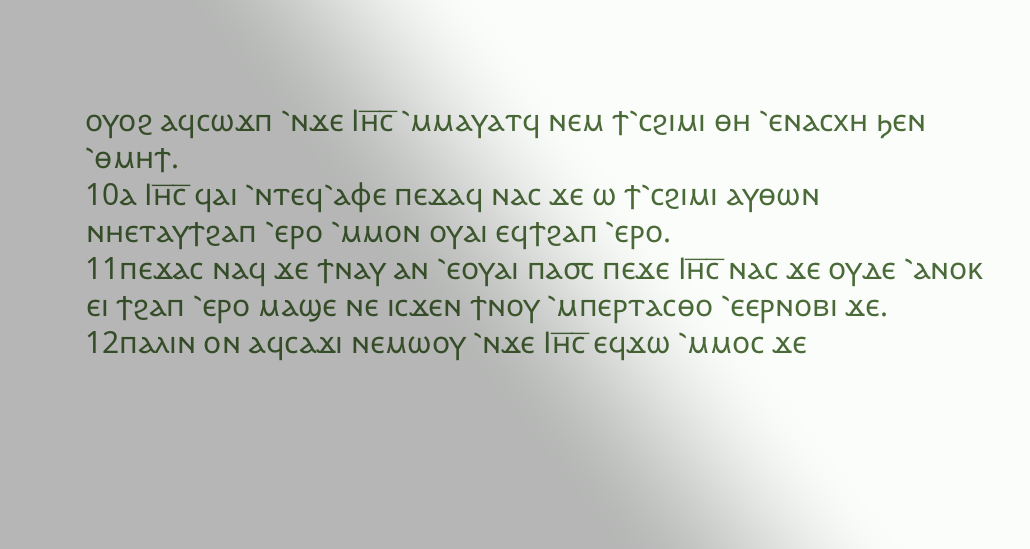ⲟⲩⲟϩ ⲁϥⲥⲱϫⲡ ⳿ⲛϫⲉ Ⲓⲏ̅ⲥ̅ ⳿ⲙⲙⲁⲩⲁⲧϥ ⲛⲉⲙ ϯ⳿ⲥϩⲓⲙⲓ ⲑⲏ ⳿ⲉⲛⲁⲥⲭⲏ ϧⲉⲛ ⳿ⲑⲙⲏϯ.
10ⲁ Ⲓⲏ̅ⲥ̅ ϥⲁⲓ ⳿ⲛⲧⲉϥ⳿ⲁⲫⲉ ⲡⲉϫⲁϥ ⲛⲁⲥ ϫⲉ ⲱ ϯ⳿ⲥϩⲓⲙⲓ ⲁⲩⲑⲱⲛ ⲛⲏⲉⲧⲁⲩϯϩⲁⲡ ⳿ⲉⲣⲟ ⳿ⲙⲙⲟⲛ ⲟⲩⲁⲓ ⲉϥϯϩⲁⲡ ⳿ⲉⲣⲟ.
11ⲡⲉϫⲁⲥ ⲛⲁϥ ϫⲉ ϯⲛⲁⲩ ⲁⲛ ⳿ⲉⲟⲩⲁⲓ ⲡⲁ⳪ ⲡⲉϫⲉ Ⲓⲏ̅ⲥ̅ ⲛⲁⲥ ϫⲉ ⲟⲩⲇⲉ ⳿ⲁⲛⲟⲕ ⲉⲓ ϯϩⲁⲡ ⳿ⲉⲣⲟ ⲙⲁϣⲉ ⲛⲉ ⲓⲥϫⲉⲛ ϯⲛⲟⲩ ⳿ⲙⲡⲉⲣⲧⲁⲥⲑⲟ ⳿ⲉⲉⲣⲛⲟⲃⲓ ϫⲉ.
12ⲡⲁⲗⲓⲛ ⲟⲛ ⲁϥⲥⲁϫⲓ ⲛⲉⲙⲱⲟⲩ ⳿ⲛϫⲉ Ⲓⲏ̅ⲥ̅ ⲉϥϫⲱ ⳿ⲙⲙⲟⲥ ϫⲉ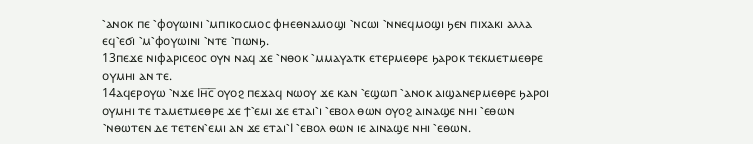⳿ⲁⲛⲟⲕ ⲡⲉ ⳿ⲫⲟⲩⲱⲓⲛⲓ ⳿ⲙⲡⲓⲕⲟⲥⲙⲟⲥ ⲫⲏⲉⲑⲛⲁⲙⲟϣⲓ ⳿ⲛⲥⲱⲓ ⳿ⲛⲛⲉϥⲙⲟϣⲓ ϧⲉⲛ ⲡⲓⲭⲁⲕⲓ ⲁⲗⲗⲁ ⲉϥ⳿ⲉϭⲓ ⳿ⲙ⳿ⲫⲟⲩⲱⲓⲛⲓ ⳿ⲛⲧⲉ ⳿ⲡⲱⲛϧ.
13ⲡⲉϫⲉ ⲛⲓⲫⲁⲣⲓⲥⲉⲟⲥ ⲟⲩⲛ ⲛⲁϥ ϫⲉ ⳿ⲛⲑⲟⲕ ⳿ⲙⲙⲁⲩⲁⲧⲕ ⲉⲧⲉⲣⲙⲉⲑⲣⲉ ϧⲁⲣⲟⲕ ⲧⲉⲕⲙⲉⲧⲙⲉⲑⲣⲉ ⲟⲩⲙⲏⲓ ⲁⲛ ⲧⲉ.
14ⲁϥⲉⲣⲟⲩⲱ ⳿ⲛϫⲉ Ⲓⲏ̅ⲥ̅ ⲟⲩⲟϩ ⲡⲉϫⲁϥ ⲛⲱⲟⲩ ϫⲉ ⲕⲁⲛ ⳿ⲉϣⲱⲡ ⳿ⲁⲛⲟⲕ ⲁⲓϣⲁⲛⲉⲣⲙⲉⲑⲣⲉ ϧⲁⲣⲟⲓ ⲟⲩⲙⲏⲓ ⲧⲉ ⲧⲁⲙⲉⲧⲙⲉⲑⲣⲉ ϫⲉ ϯ⳿ⲉⲙⲓ ϫⲉ ⲉⲧⲁⲓ⳿ⲓ ⳿ⲉⲃⲟⲗ ⲑⲱⲛ ⲟⲩⲟϩ ⲁⲓⲛⲁϣⲉ ⲛⲏⲓ ⳿ⲉⲑⲱⲛ ⳿ⲛⲑⲱⲧⲉⲛ ⲇⲉ ⲧⲉⲧⲉⲛ⳿ⲉⲙⲓ ⲁⲛ ϫⲉ ⲉⲧⲁⲓ⳿Ⲓ ⳿ⲉⲃⲟⲗ ⲑⲱⲛ ⲓⲉ ⲁⲓⲛⲁϣⲉ ⲛⲏⲓ ⳿ⲉⲑⲱⲛ.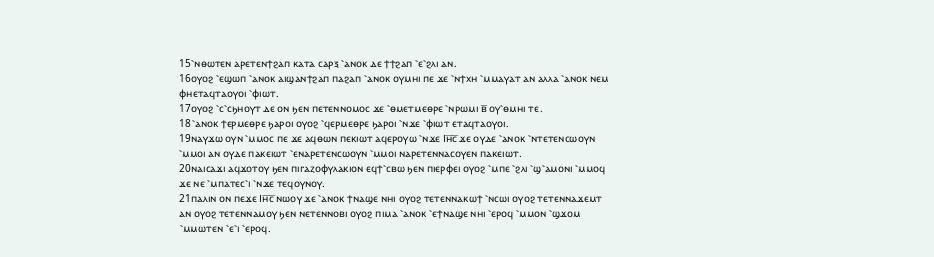15⳿ⲛⲑⲱⲧⲉⲛ ⲁⲣⲉⲧⲉⲛϯϩⲁⲡ ⲕⲁⲧⲁ ⲥⲁⲣⲝ ⳿ⲁⲛⲟⲕ ⲇⲉ ϯϯϩⲁⲡ ⳿ⲉ⳿ϩⲗⲓ ⲁⲛ.
16ⲟⲩⲟϩ ⳿ⲉϣⲱⲡ ⳿ⲁⲛⲟⲕ ⲁⲓϣⲁⲛϯϩⲁⲡ ⲡⲁϩⲁⲡ ⳿ⲁⲛⲟⲕ ⲟⲩⲙⲏⲓ ⲡⲉ ϫⲉ ⳿ⲛϯⲭⲏ ⳿ⲙⲙⲁⲩⲁⲧ ⲁⲛ ⲁⲗⲗⲁ ⳿ⲁⲛⲟⲕ ⲛⲉⲙ ⲫⲏⲉⲧⲁϥⲧⲁⲟⲩⲟⲓ ⳿ⲫⲓⲱⲧ.
17ⲟⲩⲟϩ ⳿ⲥ⳿ⲥϧⲏⲟⲩⲧ ⲇⲉ ⲟⲛ ϧⲉⲛ ⲡⲉⲧⲉⲛⲛⲟⲙⲟⲥ ϫⲉ ⳿ⲑⲙⲉⲧⲙⲉⲑⲣⲉ ⳿ⲛⲣⲱⲙⲓ ⲃ̅ ⲟⲩ⳿ⲑⲙⲏⲓ ⲧⲉ.
18⳿ⲁⲛⲟⲕ ϯⲉⲣⲙⲉⲑⲣⲉ ϧⲁⲣⲟⲓ ⲟⲩⲟϩ ⳿ϥⲉⲣⲙⲉⲑⲣⲉ ϧⲁⲣⲟⲓ ⳿ⲛϫⲉ ⳿ⲫⲓⲱⲧ ⲉⲧⲁϥⲧⲁⲟⲩⲟⲓ.
19ⲛⲁⲩϫⲱ ⲟⲩⲛ ⳿ⲙⲙⲟⲥ ⲡⲉ ϫⲉ ⲁϥⲑⲱⲛ ⲡⲉⲕⲓⲱⲧ ⲁϥⲉⲣⲟⲩⲱ ⳿ⲛϫⲉ Ⲓⲏ̅ⲥ̅ ϫⲉ ⲟⲩⲇⲉ ⳿ⲁⲛⲟⲕ ⳿ⲛⲧⲉⲧⲉⲛⲥⲱⲟⲩⲛ ⳿ⲙⲙⲟⲓ ⲁⲛ ⲟⲩⲇⲉ ⲡⲁⲕⲉⲓⲱⲧ ⳿ⲉⲛⲁⲣⲉⲧⲉⲛⲥⲱⲟⲩⲛ ⳿ⲙⲙⲟⲓ ⲛⲁⲣⲉⲧⲉⲛⲛⲁⲥⲟⲩⲉⲛ ⲡⲁⲕⲉⲓⲱⲧ.
20ⲛⲁⲓⲥⲁϫⲓ ⲁϥϫⲟⲧⲟⲩ ϧⲉⲛ ⲡⲓⲅⲁⲍⲟⲫⲩⲗⲁⲕⲓⲟⲛ ⲉϥϯ⳿ⲥⲃⲱ ϧⲉⲛ ⲡⲓⲉⲣⲫⲉⲓ ⲟⲩⲟϩ ⳿ⲙⲡⲉ ⳿ϩⲗⲓ ⳿ϣ⳿ⲁⲙⲟⲛⲓ ⳿ⲙⲙⲟϥ ϫⲉ ⲛⲉ ⳿ⲙⲡⲁⲧⲉⲥ⳿ⲓ ⳿ⲛϫⲉ ⲧⲉϥⲟⲩⲛⲟⲩ.
21ⲡⲁⲗⲓⲛ ⲟⲛ ⲡⲉϫⲉ Ⲓⲏ̅ⲥ̅ ⲛⲱⲟⲩ ϫⲉ ⳿ⲁⲛⲟⲕ ϯⲛⲁϣⲉ ⲛⲏⲓ ⲟⲩⲟϩ ⲧⲉⲧⲉⲛⲛⲁⲕⲱϯ ⳿ⲛⲥⲱⲓ ⲟⲩⲟϩ ⲧⲉⲧⲉⲛⲛⲁϫⲉⲙⲧ ⲁⲛ ⲟⲩⲟϩ ⲧⲉⲧⲉⲛⲛⲁⲙⲟⲩ ϧⲉⲛ ⲛⲉⲧⲉⲛⲛⲟⲃⲓ ⲟⲩⲟϩ ⲡⲓⲙⲁ ⳿ⲁⲛⲟⲕ ⳿ⲉϯⲛⲁϣⲉ ⲛⲏⲓ ⳿ⲉⲣⲟϥ ⳿ⲙⲙⲟⲛ ⳿ϣϫⲟⲙ ⳿ⲙⲙⲱⲧⲉⲛ ⳿ⲉ⳿ⲓ ⳿ⲉⲣⲟϥ.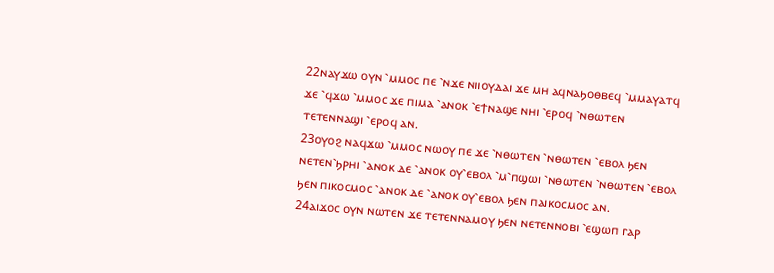22ⲛⲁⲩϫⲱ ⲟⲩⲛ ⳿ⲙⲙⲟⲥ ⲡⲉ ⳿ⲛϫⲉ ⲛⲓⲓⲟⲩⲇⲁⲓ ϫⲉ ⲙⲏ ⲁϥⲛⲁϧⲟⲑⲃⲉϥ ⳿ⲙⲙⲁⲩⲁⲧϥ ϫⲉ ⳿ϥϫⲱ ⳿ⲙⲙⲟⲥ ϫⲉ ⲡⲓⲙⲁ ⳿ⲁⲛⲟⲕ ⳿ⲉϯⲛⲁϣⲉ ⲛⲏⲓ ⳿ⲉⲣⲟϥ ⳿ⲛⲑⲱⲧⲉⲛ ⲧⲉⲧⲉⲛⲛⲁϣⲓ ⳿ⲉⲣⲟϥ ⲁⲛ.
23ⲟⲩⲟϩ ⲛⲁϥϫⲱ ⳿ⲙⲙⲟⲥ ⲛⲱⲟⲩ ⲡⲉ ϫⲉ ⳿ⲛⲑⲱⲧⲉⲛ ⳿ⲛⲑⲱⲧⲉⲛ ⳿ⲉⲃⲟⲗ ϧⲉⲛ ⲛⲉⲧⲉⲛ⳿ϧⲣⲏⲓ ⳿ⲁⲛⲟⲕ ⲇⲉ ⳿ⲁⲛⲟⲕ ⲟⲩ⳿ⲉⲃⲟⲗ ⳿ⲙ⳿ⲡϣⲱⲓ ⳿ⲛⲑⲱⲧⲉⲛ ⳿ⲛⲑⲱⲧⲉⲛ ⳿ⲉⲃⲟⲗ ϧⲉⲛ ⲡⲓⲕⲟⲥⲙⲟⲥ ⳿ⲁⲛⲟⲕ ⲇⲉ ⳿ⲁⲛⲟⲕ ⲟⲩ⳿ⲉⲃⲟⲗ ϧⲉⲛ ⲡⲁⲓⲕⲟⲥⲙⲟⲥ ⲁⲛ.
24ⲁⲓϫⲟⲥ ⲟⲩⲛ ⲛⲱⲧⲉⲛ ϫⲉ ⲧⲉⲧⲉⲛⲛⲁⲙⲟⲩ ϧⲉⲛ ⲛⲉⲧⲉⲛⲛⲟⲃⲓ ⳿ⲉϣⲱⲡ ⲅⲁⲣ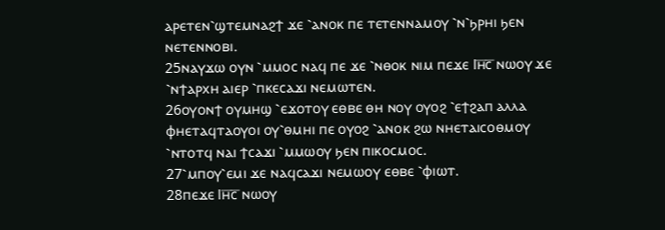ⲁⲣⲉⲧⲉⲛ⳿ϣⲧⲉⲙⲛⲁϩϯ ϫⲉ ⳿ⲁⲛⲟⲕ ⲡⲉ ⲧⲉⲧⲉⲛⲛⲁⲙⲟⲩ ⳿ⲛ⳿ϧⲣⲏⲓ ϧⲉⲛ ⲛⲉⲧⲉⲛⲛⲟⲃⲓ.
25ⲛⲁⲩϫⲱ ⲟⲩⲛ ⳿ⲙⲙⲟⲥ ⲛⲁϥ ⲡⲉ ϫⲉ ⳿ⲛⲑⲟⲕ ⲛⲓⲙ ⲡⲉϫⲉ Ⲓⲏ̅ⲥ̅ ⲛⲱⲟⲩ ϫⲉ ⳿ⲛϯⲁⲣⲭⲏ ⲁⲓⲉⲣ ⳿ⲡⲕⲉⲥⲁϫⲓ ⲛⲉⲙⲱⲧⲉⲛ.
26ⲟⲩⲟⲛϯ ⲟⲩⲙⲏϣ ⳿ⲉϫⲟⲧⲟⲩ ⲉⲑⲃⲉ ⲑⲏ ⲛⲟⲩ ⲟⲩⲟϩ ⳿ⲉϯϩⲁⲡ ⲁⲗⲗⲁ ⲫⲏⲉⲧⲁϥⲧⲁⲟⲩⲟⲓ ⲟⲩ⳿ⲑⲙⲏⲓ ⲡⲉ ⲟⲩⲟϩ ⳿ⲁⲛⲟⲕ ϩⲱ ⲛⲏⲉⲧⲁⲓⲥⲟⲑⲙⲟⲩ ⳿ⲛⲧⲟⲧϥ ⲛⲁⲓ ϯⲥⲁϫⲓ ⳿ⲙⲙⲱⲟⲩ ϧⲉⲛ ⲡⲓⲕⲟⲥⲙⲟⲥ.
27⳿ⲙⲡⲟⲩ⳿ⲉⲙⲓ ϫⲉ ⲛⲁϥⲥⲁϫⲓ ⲛⲉⲙⲱⲟⲩ ⲉⲑⲃⲉ ⳿ⲫⲓⲱⲧ.
28ⲡⲉϫⲉ Ⲓⲏ̅ⲥ̅ ⲛⲱⲟⲩ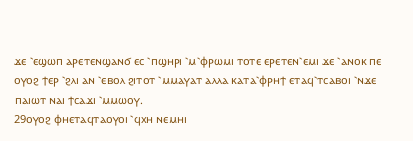ϫⲉ ⳿ⲉϣⲱⲡ ⲁⲣⲉⲧⲉⲛϣⲁⲛϭ ⲉⲥ ⳿ⲡϣⲏⲣⲓ ⳿ⲙ⳿ⲫⲣⲱⲙⲓ ⲧⲟⲧⲉ ⲉⲣⲉⲧⲉⲛ⳿ⲉⲙⲓ ϫⲉ ⳿ⲁⲛⲟⲕ ⲡⲉ ⲟⲩⲟϩ ϯⲉⲣ ⳿ϩⲗⲓ ⲁⲛ ⳿ⲉⲃⲟⲗ ϩⲓⲧⲟⲧ ⳿ⲙⲙⲁⲩⲁⲧ ⲁⲗⲗⲁ ⲕⲁⲧⲁ⳿ⲫⲣⲏϯ ⲉⲧⲁϥ⳿ⲧⲥⲁⲃⲟⲓ ⳿ⲛϫⲉ ⲡⲁⲓⲱⲧ ⲛⲁⲓ ϯⲥⲁϫⲓ ⳿ⲙⲙⲱⲟⲩ.
29ⲟⲩⲟϩ ⲫⲏⲉⲧⲁϥⲧⲁⲟⲩⲟⲓ ⳿ϥⲭⲏ ⲛⲉⲙⲏⲓ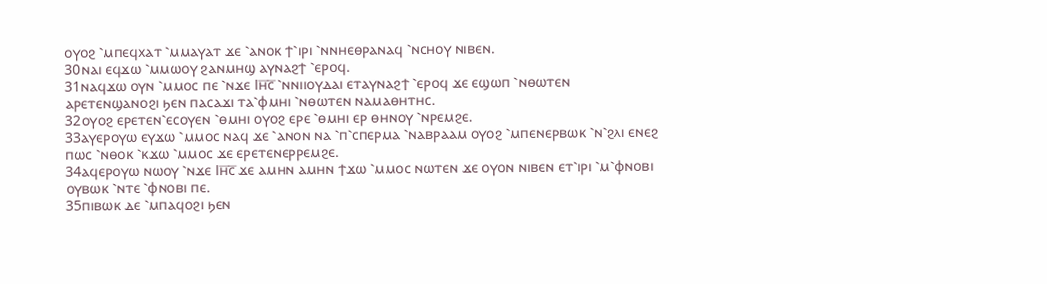ⲟⲩⲟϩ ⳿ⲙⲡⲉϥⲭⲁⲧ ⳿ⲙⲙⲁⲩⲁⲧ ϫⲉ ⳿ⲁⲛⲟⲕ ϯ⳿ⲓⲣⲓ ⳿ⲛⲛⲏⲉⲑⲣⲁⲛⲁϥ ⳿ⲛⲥⲏⲟⲩ ⲛⲓⲃⲉⲛ.
30ⲛⲁⲓ ⲉϥϫⲱ ⳿ⲙⲙⲱⲟⲩ ϩⲁⲛⲙⲏϣ ⲁⲩⲛⲁϩϯ ⳿ⲉⲣⲟϥ.
31ⲛⲁϥϫⲱ ⲟⲩⲛ ⳿ⲙⲙⲟⲥ ⲡⲉ ⳿ⲛϫⲉ Ⲓⲏ̅ⲥ̅ ⳿ⲛⲛⲓⲓⲟⲩⲇⲁⲓ ⲉⲧⲁⲩⲛⲁϩϯ ⳿ⲉⲣⲟϥ ϫⲉ ⲉϣⲱⲡ ⳿ⲛⲑⲱⲧⲉⲛ ⲁⲣⲉⲧⲉⲛϣⲁⲛⲟϩⲓ ϧⲉⲛ ⲡⲁⲥⲁϫⲓ ⲧⲁ⳿ⲫⲙⲏⲓ ⳿ⲛⲑⲱⲧⲉⲛ ⲛⲁⲙⲁⲑⲏⲧⲏⲥ.
32ⲟⲩⲟϩ ⲉⲣⲉⲧⲉⲛ⳿ⲉⲥⲟⲩⲉⲛ ⳿ⲑⲙⲏⲓ ⲟⲩⲟϩ ⲉⲣⲉ ⳿ⲑⲙⲏⲓ ⲉⲣ ⲑⲏⲛⲟⲩ ⳿ⲛⲣⲉⲙϩⲉ.
33ⲁⲩⲉⲣⲟⲩⲱ ⲉⲩϫⲱ ⳿ⲙⲙⲟⲥ ⲛⲁϥ ϫⲉ ⳿ⲁⲛⲟⲛ ⲛⲁ ⳿ⲡ⳿ⲥⲡⲉⲣⲙⲁ ⳿ⲛⲁⲃⲣⲁⲁⲙ ⲟⲩⲟϩ ⳿ⲙⲡⲉⲛⲉⲣⲃⲱⲕ ⳿ⲛ⳿ϩⲗⲓ ⲉⲛⲉϩ ⲡⲱⲥ ⳿ⲛⲑⲟⲕ ⳿ⲕϫⲱ ⳿ⲙⲙⲟⲥ ϫⲉ ⲉⲣⲉⲧⲉⲛⲉⲣⲣⲉⲙϩⲉ.
34ⲁϥⲉⲣⲟⲩⲱ ⲛⲱⲟⲩ ⳿ⲛϫⲉ Ⲓⲏ̅ⲥ̅ ϫⲉ ⲁⲙⲏⲛ ⲁⲙⲏⲛ ϯϫⲱ ⳿ⲙⲙⲟⲥ ⲛⲱⲧⲉⲛ ϫⲉ ⲟⲩⲟⲛ ⲛⲓⲃⲉⲛ ⲉⲧ⳿ⲓⲣⲓ ⳿ⲙ⳿ⲫⲛⲟⲃⲓ ⲟⲩⲃⲱⲕ ⳿ⲛⲧⲉ ⳿ⲫⲛⲟⲃⲓ ⲡⲉ.
35ⲡⲓⲃⲱⲕ ⲇⲉ ⳿ⲙⲡⲁϥⲟϩⲓ ϧⲉⲛ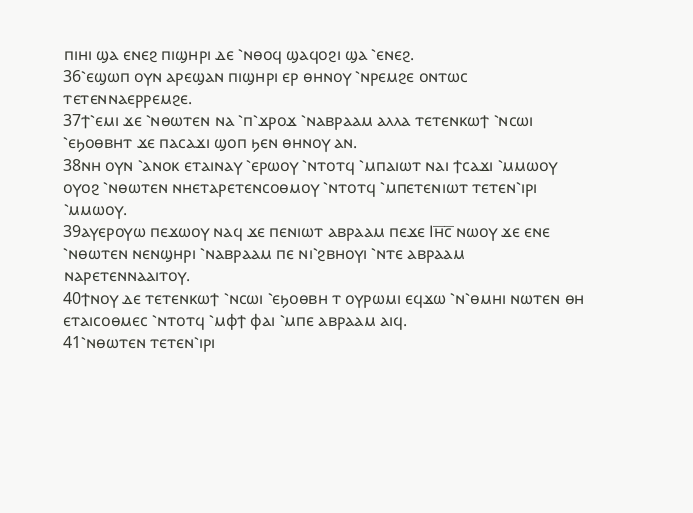ⲡⲓⲏⲓ ϣⲁ ⲉⲛⲉϩ ⲡⲓϣⲏⲣⲓ ⲇⲉ ⳿ⲛⲑⲟϥ ϣⲁϥⲟϩⲓ ϣⲁ ⳿ⲉⲛⲉϩ.
36⳿ⲉϣⲱⲡ ⲟⲩⲛ ⲁⲣⲉϣⲁⲛ ⲡⲓϣⲏⲣⲓ ⲉⲣ ⲑⲏⲛⲟⲩ ⳿ⲛⲣⲉⲙϩⲉ ⲟⲛⲧⲱⲥ ⲧⲉⲧⲉⲛⲛⲁⲉⲣⲣⲉⲙϩⲉ.
37ϯ⳿ⲉⲙⲓ ϫⲉ ⳿ⲛⲑⲱⲧⲉⲛ ⲛⲁ ⳿ⲡ⳿ϫⲣⲟϫ ⳿ⲛⲁⲃⲣⲁⲁⲙ ⲁⲗⲗⲁ ⲧⲉⲧⲉⲛⲕⲱϯ ⳿ⲛⲥⲱⲓ ⳿ⲉϧⲟⲑⲃⲏⲧ ϫⲉ ⲡⲁⲥⲁϫⲓ ϣⲟⲡ ϧⲉⲛ ⲑⲏⲛⲟⲩ ⲁⲛ.
38ⲛⲏ ⲟⲩⲛ ⳿ⲁⲛⲟⲕ ⲉⲧⲁⲓⲛⲁⲩ ⳿ⲉⲣⲱⲟⲩ ⳿ⲛⲧⲟⲧϥ ⳿ⲙⲡⲁⲓⲱⲧ ⲛⲁⲓ ϯⲥⲁϫⲓ ⳿ⲙⲙⲱⲟⲩ ⲟⲩⲟϩ ⳿ⲛⲑⲱⲧⲉⲛ ⲛⲏⲉⲧⲁⲣⲉⲧⲉⲛⲥⲟⲑⲙⲟⲩ ⳿ⲛⲧⲟⲧϥ ⳿ⲙⲡⲉⲧⲉⲛⲓⲱⲧ ⲧⲉⲧⲉⲛ⳿ⲓⲣⲓ ⳿ⲙⲙⲱⲟⲩ.
39ⲁⲩⲉⲣⲟⲩⲱ ⲡⲉϫⲱⲟⲩ ⲛⲁϥ ϫⲉ ⲡⲉⲛⲓⲱⲧ ⲁⲃⲣⲁⲁⲙ ⲡⲉϫⲉ Ⲓⲏ̅ⲥ̅ ⲛⲱⲟⲩ ϫⲉ ⲉⲛⲉ ⳿ⲛⲑⲱⲧⲉⲛ ⲛⲉⲛϣⲏⲣⲓ ⳿ⲛⲁⲃⲣⲁⲁⲙ ⲡⲉ ⲛⲓ⳿ϩⲃⲏⲟⲩⲓ ⳿ⲛⲧⲉ ⲁⲃⲣⲁⲁⲙ ⲛⲁⲣⲉⲧⲉⲛⲛⲁⲁⲓⲧⲟⲩ.
40ϯⲛⲟⲩ ⲇⲉ ⲧⲉⲧⲉⲛⲕⲱϯ ⳿ⲛⲥⲱⲓ ⳿ⲉϧⲟⲑⲃⲏ ⲧ ⲟⲩⲣⲱⲙⲓ ⲉϥϫⲱ ⳿ⲛ⳿ⲑⲙⲏⲓ ⲛⲱⲧⲉⲛ ⲑⲏ ⲉⲧⲁⲓⲥⲟⲑⲙⲉⲥ ⳿ⲛⲧⲟⲧϥ ⳿ⲙⲫϯ ⲫⲁⲓ ⳿ⲙⲡⲉ ⲁⲃⲣⲁⲁⲙ ⲁⲓϥ.
41⳿ⲛⲑⲱⲧⲉⲛ ⲧⲉⲧⲉⲛ⳿ⲓⲣⲓ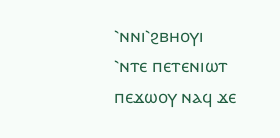⳿ⲛⲛⲓ⳿ϩⲃⲏⲟⲩⲓ ⳿ⲛⲧⲉ ⲡⲉⲧⲉⲛⲓⲱⲧ ⲡⲉϫⲱⲟⲩ ⲛⲁϥ ϫⲉ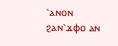⳿ⲁⲛⲟⲛ ϩⲁⲛ⳿ϫⲫⲟ ⲁⲛ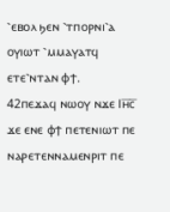⳿ⲉⲃⲟⲗ ϧⲉⲛ ⳿ⲧⲡⲟⲣⲛⲓ⳿ⲁ ⲟⲩⲓⲱⲧ ⳿ⲙⲙⲁⲩⲁⲧϥ ⲉⲧⲉ⳿ⲛⲧⲁⲛ ⲫϯ.
42ⲡⲉϫⲁϥ ⲛⲱⲟⲩ ⲛϫⲉ Ⲓⲏ̅ⲥ̅ ϫⲉ ⲉⲛⲉ ⲫϯ ⲡⲉⲧⲉⲛⲓⲱⲧ ⲡⲉ ⲛⲁⲣⲉⲧⲉⲛⲛⲁⲙⲉⲛⲣⲓⲧ ⲡⲉ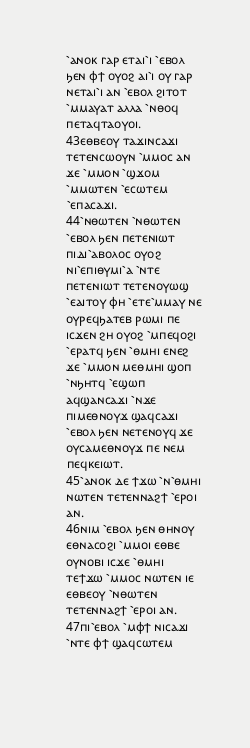⳿ⲁⲛⲟⲕ ⲅⲁⲣ ⲉⲧⲁⲓ⳿ⲓ ⳿ⲉⲃⲟⲗ ϧⲉⲛ ⲫϯ ⲟⲩⲟϩ ⲁⲓ⳿ⲓ ⲟⲩ ⲅⲁⲣ ⲛⲉⲧⲁⲓ⳿ⲓ ⲁⲛ ⳿ⲉⲃⲟⲗ ϩⲓⲧⲟⲧ ⳿ⲙⲙⲁⲩⲁⲧ ⲁⲗⲗⲁ ⳿ⲛⲑⲟϥ ⲡⲉⲧⲁϥⲧⲁⲟⲩⲟⲓ.
43ⲉⲑⲃⲉⲟⲩ ⲧⲁϫⲓⲛⲥⲁϫⲓ ⲧⲉⲧⲉⲛⲥⲱⲟⲩⲛ ⳿ⲙⲙⲟⲥ ⲁⲛ ϫⲉ ⳿ⲙⲙⲟⲛ ⳿ϣϫⲟⲙ ⳿ⲙⲙⲱⲧⲉⲛ ⳿ⲉⲥⲱⲧⲉⲙ ⳿ⲉⲡⲁⲥⲁϫⲓ.
44⳿ⲛⲑⲱⲧⲉⲛ ⳿ⲛⲑⲱⲧⲉⲛ ⳿ⲉⲃⲟⲗ ϧⲉⲛ ⲡⲉⲧⲉⲛⲓⲱⲧ ⲡⲓⲇⲓ⳿ⲁⲃⲟⲗⲟⲥ ⲟⲩⲟϩ ⲛⲓ⳿ⲉⲡⲓⲑⲩⲙⲓ⳿ⲁ ⳿ⲛⲧⲉ ⲡⲉⲧⲉⲛⲓⲱⲧ ⲧⲉⲧⲉⲛⲟⲩⲱϣ ⳿ⲉⲁⲓⲧⲟⲩ ⲫⲏ ⳿ⲉⲧⲉ⳿ⲙⲙⲁⲩ ⲛⲉ ⲟⲩⲣⲉϥϧⲁⲧⲉⲃ ⲣⲱⲙⲓ ⲡⲉ ⲓⲥϫⲉⲛ ϩⲏ ⲟⲩⲟϩ ⳿ⲙⲡⲉϥⲟϩⲓ ⳿ⲉⲣⲁⲧϥ ϧⲉⲛ ⳿ⲑⲙⲏⲓ ⲉⲛⲉϩ ϫⲉ ⳿ⲙⲙⲟⲛ ⲙⲉⲑⲙⲏⲓ ϣⲟⲡ ⳿ⲛϧⲏⲧϥ ⳿ⲉϣⲱⲡ ⲁϥϣⲁⲛⲥⲁϫⲓ ⳿ⲛϫⲉ ⲡⲓⲙⲉⲑⲛⲟⲩϫ ϣⲁϥⲥⲁϫⲓ ⳿ⲉⲃⲟⲗ ϧⲉⲛ ⲛⲉⲧⲉⲛⲟⲩϥ ϫⲉ ⲟⲩⲥⲁⲙⲉⲑⲛⲟⲩϫ ⲡⲉ ⲛⲉⲙ ⲡⲉϥⲕⲉⲓⲱⲧ.
45⳿ⲁⲛⲟⲕ ⲇⲉ ϯϫⲱ ⳿ⲛ⳿ⲑⲙⲏⲓ ⲛⲱⲧⲉⲛ ⲧⲉⲧⲉⲛⲛⲁϩϯ ⳿ⲉⲣⲟⲓ ⲁⲛ.
46ⲛⲓⲙ ⳿ⲉⲃⲟⲗ ϧⲉⲛ ⲑⲏⲛⲟⲩ ⲉⲑⲛⲁⲥⲟϩⲓ ⳿ⲙⲙⲟⲓ ⲉⲑⲃⲉ ⲟⲩⲛⲟⲃⲓ ⲓⲥϫⲉ ⳿ⲑⲙⲏⲓ ⲧⲉϯϫⲱ ⳿ⲙⲙⲟⲥ ⲛⲱⲧⲉⲛ ⲓⲉ ⲉⲑⲃⲉⲟⲩ ⳿ⲛⲑⲱⲧⲉⲛ ⲧⲉⲧⲉⲛⲛⲁϩϯ ⳿ⲉⲣⲟⲓ ⲁⲛ.
47ⲡⲓ⳿ⲉⲃⲟⲗ ⳿ⲙⲫϯ ⲛⲓⲥⲁϫⲓ ⳿ⲛⲧⲉ ⲫϯ ϣⲁϥⲥⲱⲧⲉⲙ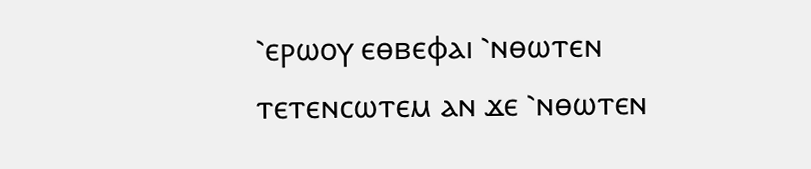⳿ⲉⲣⲱⲟⲩ ⲉⲑⲃⲉⲫⲁⲓ ⳿ⲛⲑⲱⲧⲉⲛ ⲧⲉⲧⲉⲛⲥⲱⲧⲉⲙ ⲁⲛ ϫⲉ ⳿ⲛⲑⲱⲧⲉⲛ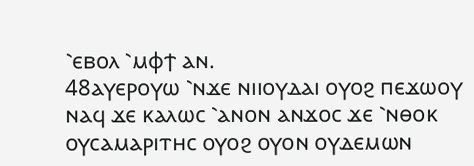⳿ⲉⲃⲟⲗ ⳿ⲙⲫϯ ⲁⲛ.
48ⲁⲩⲉⲣⲟⲩⲱ ⳿ⲛϫⲉ ⲛⲓⲓⲟⲩⲇⲁⲓ ⲟⲩⲟϩ ⲡⲉϫⲱⲟⲩ ⲛⲁϥ ϫⲉ ⲕⲁⲗⲱⲥ ⳿ⲁⲛⲟⲛ ⲁⲛϫⲟⲥ ϫⲉ ⳿ⲛⲑⲟⲕ ⲟⲩⲥⲁⲙⲁⲣⲓⲧⲏⲥ ⲟⲩⲟϩ ⲟⲩⲟⲛ ⲟⲩⲇⲉⲙⲱⲛ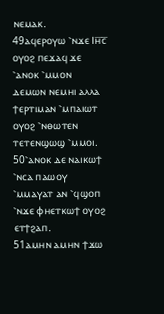ⲛⲉⲙⲁⲕ.
49ⲁϥⲉⲣⲟⲩⲱ ⳿ⲛϫⲉ Ⲓⲏ̅ⲥ̅ ⲟⲩⲟϩ ⲡⲉϫⲁϥ ϫⲉ ⳿ⲁⲛⲟⲕ ⳿ⲙⲙⲟⲛ ⲇⲉⲙⲱⲛ ⲛⲉⲙⲏⲓ ⲁⲗⲗⲁ ϯⲉⲣⲧⲓⲙⲁⲛ ⳿ⲙⲡⲁⲓⲱⲧ ⲟⲩⲟϩ ⳿ⲛⲑⲱⲧⲉⲛ ⲧⲉⲧⲉⲛϣⲱϣ ⳿ⲙⲙⲟⲓ.
50⳿ⲁⲛⲟⲕ ⲇⲉ ⲛⲁⲓⲕⲱϯ ⳿ⲛⲥⲁ ⲡⲁⲱⲟⲩ ⳿ⲙⲙⲁⲩⲁⲧ ⲁⲛ ⳿ϥϣⲟⲡ ⳿ⲛϫⲉ ⲫⲏⲉⲧⲕⲱϯ ⲟⲩⲟϩ ⲉⲧϯϩⲁⲡ.
51ⲁⲙⲏⲛ ⲁⲙⲏⲛ ϯϫⲱ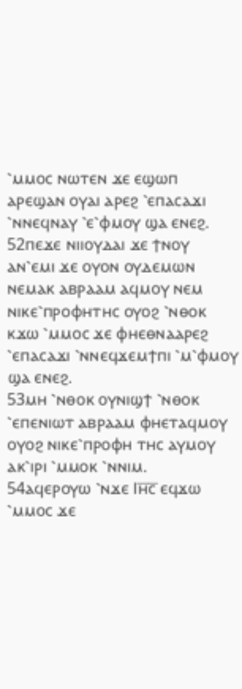⳿ⲙⲙⲟⲥ ⲛⲱⲧⲉⲛ ϫⲉ ⲉϣⲱⲡ ⲁⲣⲉϣⲁⲛ ⲟⲩⲁⲓ ⲁⲣⲉϩ ⳿ⲉⲡⲁⲥⲁϫⲓ ⳿ⲛⲛⲉϥⲛⲁⲩ ⳿ⲉ⳿ⲫⲙⲟⲩ ϣⲁ ⲉⲛⲉϩ.
52ⲡⲉϫⲉ ⲛⲓⲓⲟⲩⲇⲁⲓ ϫⲉ ϯⲛⲟⲩ ⲁⲛ⳿ⲉⲙⲓ ϫⲉ ⲟⲩⲟⲛ ⲟⲩⲇⲉⲙⲱⲛ ⲛⲉⲙⲁⲕ ⲁⲃⲣⲁⲁⲙ ⲁϥⲙⲟⲩ ⲛⲉⲙ ⲛⲓⲕⲉ⳿ⲡⲣⲟⲫⲏⲧⲏⲥ ⲟⲩⲟϩ ⳿ⲛⲑⲟⲕ ⲕϫⲱ ⳿ⲙⲙⲟⲥ ϫⲉ ⲫⲏⲉⲑⲛⲁⲁⲣⲉϩ ⳿ⲉⲡⲁⲥⲁϫⲓ ⳿ⲛⲛⲉϥϫⲉⲙϯⲡⲓ ⳿ⲙ⳿ⲫⲙⲟⲩ ϣⲁ ⲉⲛⲉϩ.
53ⲙⲏ ⳿ⲛⲑⲟⲕ ⲟⲩⲛⲓϣϯ ⳿ⲛⲑⲟⲕ ⳿ⲉⲡⲉⲛⲓⲱⲧ ⲁⲃⲣⲁⲁⲙ ⲫⲏⲉⲧⲁϥⲙⲟⲩ ⲟⲩⲟϩ ⲛⲓⲕⲉ⳿ⲡⲣⲟⲫⲏ ⲧⲏⲥ ⲁⲩⲙⲟⲩ ⲁⲕ⳿ⲓⲣⲓ ⳿ⲙⲙⲟⲕ ⳿ⲛⲛⲓⲙ.
54ⲁϥⲉⲣⲟⲩⲱ ⳿ⲛϫⲉ Ⲓⲏ̅ⲥ̅ ⲉϥϫⲱ ⳿ⲙⲙⲟⲥ ϫⲉ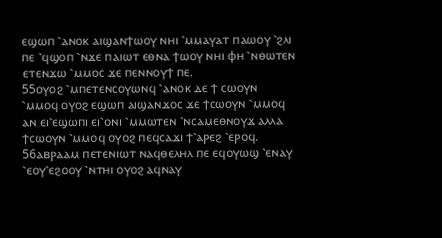ⲉϣⲱⲡ ⳿ⲁⲛⲟⲕ ⲁⲓϣⲁⲛϯⲱⲟⲩ ⲛⲏⲓ ⳿ⲙⲙⲁⲩⲁⲧ ⲡⲁⲱⲟⲩ ⳿ϩⲗⲓ ⲡⲉ ⳿ϥϣⲟⲡ ⳿ⲛϫⲉ ⲡⲁⲓⲱⲧ ⲉⲑⲛⲁ ϯⲱⲟⲩ ⲛⲏⲓ ⲫⲏ ⳿ⲛⲑⲱⲧⲉⲛ ⲉⲧⲉⲛϫⲱ ⳿ⲙⲙⲟⲥ ϫⲉ ⲡⲉⲛⲛⲟⲩϯ ⲡⲉ.
55ⲟⲩⲟϩ ⳿ⲙⲡⲉⲧⲉⲛⲥⲟⲩⲱⲛϥ ⳿ⲁⲛⲟⲕ ⲇⲉ ϯ ⲥⲱⲟⲩⲛ ⳿ⲙⲙⲟϥ ⲟⲩⲟϩ ⲉϣⲱⲡ ⲁⲓϣⲁⲛϫⲟⲥ ϫⲉ ϯⲥⲱⲟⲩⲛ ⳿ⲙⲙⲟϥ ⲁⲛ ⲉⲓ⳿ⲉϣⲱⲡⲓ ⲉⲓ⳿ⲟⲛⲓ ⳿ⲙⲙⲱⲧⲉⲛ ⳿ⲛⲥⲁⲙⲉⲑⲛⲟⲩϫ ⲁⲗⲗⲁ ϯⲥⲱⲟⲩⲛ ⳿ⲙⲙⲟϥ ⲟⲩⲟϩ ⲡⲉϥⲥⲁϫⲓ ϯ⳿ⲁⲣⲉϩ ⳿ⲉⲣⲟϥ.
56ⲁⲃⲣⲁⲁⲙ ⲡⲉⲧⲉⲛⲓⲱⲧ ⲛⲁϥⲑⲉⲗⲏⲗ ⲡⲉ ⲉϥⲟⲩⲱϣ ⳿ⲉⲛⲁⲩ ⳿ⲉⲟⲩ⳿ⲉϩⲟⲟⲩ ⳿ⲛⲧⲏⲓ ⲟⲩⲟϩ ⲁϥⲛⲁⲩ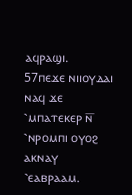ⲁϥⲣⲁϣⲓ.
57ⲡⲉϫⲉ ⲛⲓⲓⲟⲩⲇⲁⲓ ⲛⲁϥ ϫⲉ ⳿ⲙⲡⲁⲧⲉⲕⲉⲣ ⲛ̅ ⳿ⲛⲣⲟⲙⲡⲓ ⲟⲩⲟϩ ⲁⲕⲛⲁⲩ ⳿ⲉⲁⲃⲣⲁⲁⲙ.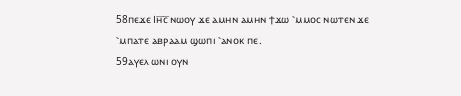58ⲡⲉϫⲉ Ⲓⲏ̅ⲥ̅ ⲛⲱⲟⲩ ϫⲉ ⲁⲙⲏⲛ ⲁⲙⲏⲛ ϯϫⲱ ⳿ⲙⲙⲟⲥ ⲛⲱⲧⲉⲛ ϫⲉ ⳿ⲙⲡⲁⲧⲉ ⲁⲃⲣⲁⲁⲙ ϣⲱⲡⲓ ⳿ⲁⲛⲟⲕ ⲡⲉ.
59ⲁⲩⲉⲗ ⲱⲛⲓ ⲟⲩⲛ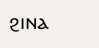ϩⲓⲛⲁ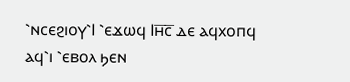⳿ⲛⲥⲉϩⲓⲟⲩ⳿Ⲓ ⳿ⲉϫⲱϥ Ⲓⲏ̅ⲥ̅ ⲇⲉ ⲁϥⲭⲟⲡϥ ⲁϥ⳿ⲓ ⳿ⲉⲃⲟⲗ ϧⲉⲛ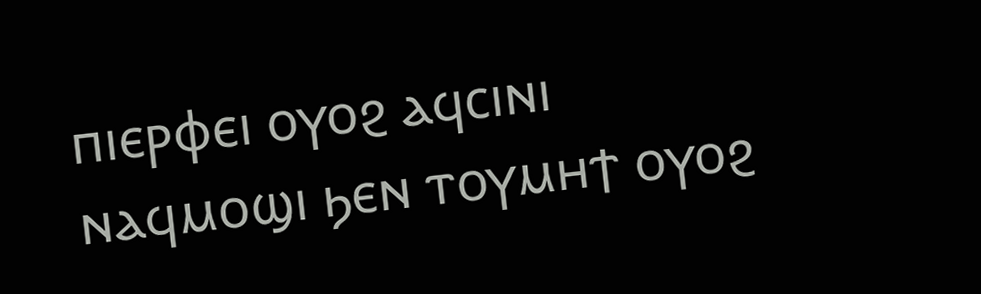ⲡⲓⲉⲣⲫⲉⲓ ⲟⲩⲟϩ ⲁϥⲥⲓⲛⲓ ⲛⲁϥⲙⲟϣⲓ ϧⲉⲛ ⲧⲟⲩⲙⲏϯ ⲟⲩⲟϩ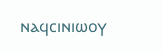ⲛⲁϥⲥⲓⲛⲓⲱⲟⲩ